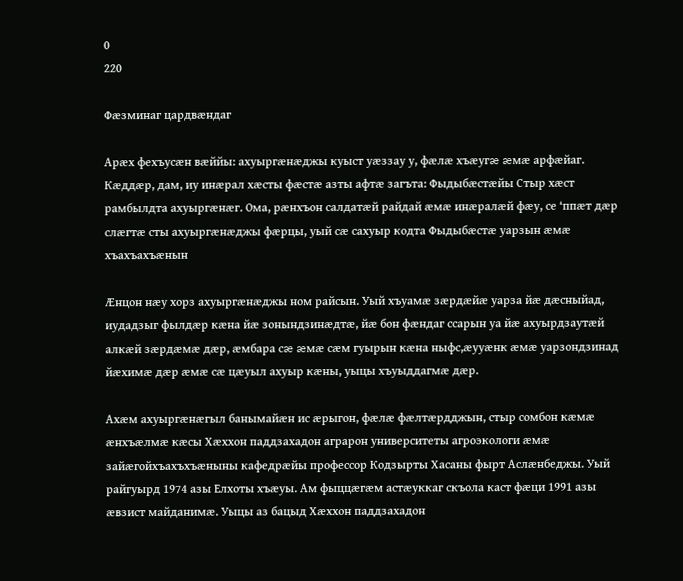0
220

Фæзминаг цардвæндаг

Арæх фехъусæн вæййы: ахуыргæнæджы куыст уæззау у, фæлæ хъæугæ æмæ арфæйаг. Кæддæр, дам, иу инæрал хæсты фæстæ азты афтæ загъта: Фыдыбæстæйы Стыр хæст рамбылдта ахуыргæнæг. Ома, рæнхъон салдатæй райдай æмæ инæралæй фæу, се ‘ппæт дæр слæгтæ сты ахуыргæнæджы фæрцы, уый сæ сахуыр кодта Фыдыбæстæ уарзын æмæ хъахъахъæнын

Æнцон нæу хорз ахуыргæнæджы ном райсын. Уый хъуамæ зæрдæйæ уарза йæ дæсныйад, иудадзыг фылдæр кæна йæ зонындзинæдтæ, йæ бон фæндаг ссарын уа йæ ахуырдзаутæй алкæй зæрдæмæ дæр, æмбара сæ æмæ сæм гуырын кæна ныфс,æууæнк æмæ уарзондзинад йæхимæ дæр æмæ сæ цæуыл ахуыр кæны, уыцы хъуыддагмæ дæр.

Ахæм ахуыргæнæгыл банымайæн ис æрыгон, фæлæ фæлтæрдджын, стыр сомбон кæмæ æнхъæлмæ кæсы Хæххон паддзахадон аграрон университеты агроэкологи æмæ зайæгойхъахъхъæныны кафедрæйы профессор Кодзырты Хасаны фырт Аслæнбеджы. Уый райгуырд 1974 азы Елхоты хъæуы. Ам фыццæгæм астæуккаг скъола каст фæци 1991 азы æвзист майданимæ. Уыцы аз бацыд Хæххон паддзахадон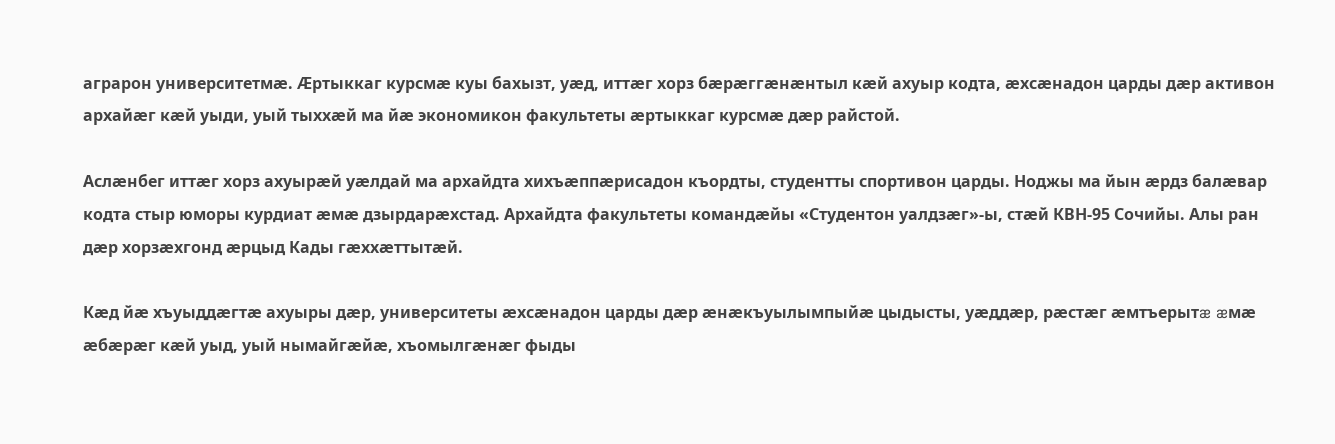аграрон университетмæ. Æртыккаг курсмæ куы бахызт, уæд, иттæг хорз бæрæггæнæнтыл кæй ахуыр кодта, æхсæнадон царды дæр активон архайæг кæй уыди, уый тыххæй ма йæ экономикон факультеты æртыккаг курсмæ дæр райстой.

Аслæнбег иттæг хорз ахуырæй уæлдай ма архайдта хихъæппæрисадон къордты, студентты спортивон царды. Ноджы ма йын æрдз балæвар кодта стыр юморы курдиат æмæ дзырдарæхстад. Архайдта факультеты командæйы «Студентон уалдзæг»-ы, стæй КВН-95 Сочийы. Алы ран дæр хорзæхгонд æрцыд Кады гæххæттытæй.

Кæд йæ хъуыддæгтæ ахуыры дæр, университеты æхсæнадон царды дæр æнæкъуылымпыйæ цыдысты, уæддæр, рæстæг æмтъерытæ æмæ æбæрæг кæй уыд, уый нымайгæйæ, хъомылгæнæг фыды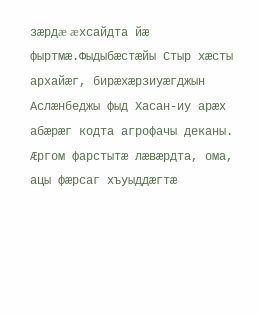зæрдæ æхсайдта йæ фыртмæ.Фыдыбæстæйы Стыр хæсты архайæг, бирæхæрзиуæгджын Аслæнбеджы фыд Хасан-иу арæх абæрæг кодта агрофачы деканы. Æргом фарстытæ лæвæрдта, ома, ацы фæрсаг хъуыддæгтæ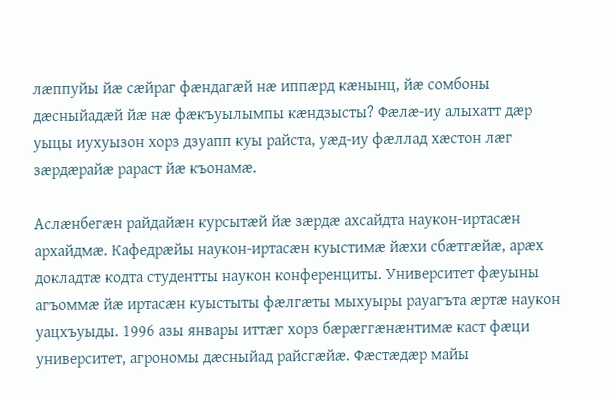лæппуйы йæ сæйраг фæндагæй нæ иппæрд кæнынц, йæ сомбоны дæсныйадæй йæ нæ фæкъуылымпы кæндзысты? Фæлæ-иу алыхатт дæр уыцы иухуызон хорз дзуапп куы райста, уæд-иу фæллад хæстон лæг зæрдæрайæ рараст йæ къонамæ.

Аслæнбегæн райдайæн курсытæй йæ зæрдæ ахсайдта наукон-иртасæн архайдмæ. Кафедрæйы наукон-иртасæн куыстимæ йæхи сбæтгæйæ, арæх докладтæ кодта студентты наукон конференциты. Университет фæуыны агъоммæ йæ иртасæн куыстыты фæлгæты мыхуыры рауагъта æртæ наукон уацхъуыды. 1996 азы январы иттæг хорз бæрæггæнæнтимæ каст фæци университет, агрономы дæсныйад райсгæйæ. Фæстæдæр майы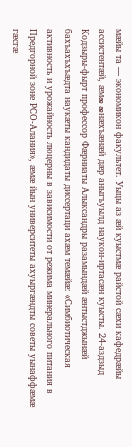мæйы та — экономикон факультет. Уыцы аз æй куыстмæ райстой сæхи кафедрæйы ассистентæй, æмæ æнæхъæнæй дæр аныгъуылд наукон-иртасæн куысты. 24-аздзыд Кодзыры-фырт профессор Фæрниаты Алыксандры разамындæй æнтыстджынæй бахъахъхъæдта наукæты кандидаты диссертаци ахæм темæйæ: «Симбиотическая активность и урожайность люцерны в зависимости от режима минерального питания в Предгорной зоне РСО-Алания», æмæ йын университеты ахуыргæндты советы уынаффæмæ гæсгæ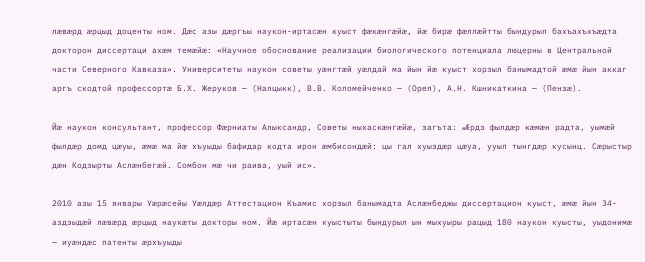лæвæрд æрцыд доценты ном. Дæс азы дæргъы наукон-иртасæн куыст фæкæнгæйæ, йæ бирæ фæллæйтты бындурыл бахъахъхъæдта докторон диссертаци ахæм темæйæ: «Научное обоснование реализации биологического потенциала люцерны в Центральной части Северного Кавказа». Университеты наукон советы уæнгтæй уæлдай ма йын йæ куыст хорзыл банымадтой æмæ йын аккаг аргъ скодтой профессортæ Б.Х. Жеруков — (Налцыкк), В.В. Коломейченко — (Орел), А.Н. Кшникаткина — (Пензæ).

Йæ наукон консультант, профессор Фæрниаты Алыксандр, Советы ныхаскæнгæйæ, загъта: «Æрдз фылдæр кæмæн радта, уымæй фылдæр домд цæуы, æмæ ма йæ хъуыды бафидар кодта ирон æмбисондæй: цы гал хуыздæр цæуа, ууыл тынгдæр кусынц. Сæрыстыр дæн Кодзырты Аслæнбегæй. Сомбон мæ чи раива, уый ис».

2010 азы 15 январы Уæрæсейы Уæлдæр Аттестацион Къамис хорзыл банымадта Аслæнбеджы диссертацион куыст, æмæ йын 34-аздзыдæй лæвæрд æрцыд наукæты докторы ном. Йæ иртасæн куыстыты бындурыл ын мыхуыры рацыд 180 наукон куысты, уыдонимæ — иуæндæс патенты æрхъуыды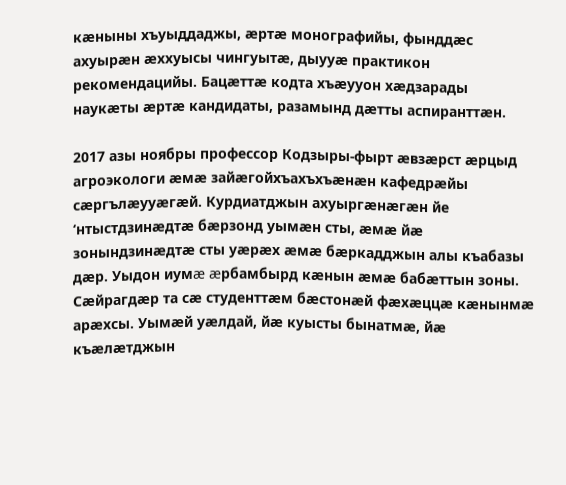кæныны хъуыддаджы, æртæ монографийы, фынддæс ахуырæн æххуысы чингуытæ, дыууæ практикон рекомендацийы. Бацæттæ кодта хъæууон хæдзарады наукæты æртæ кандидаты, разамынд дæтты аспиранттæн.

2017 азы ноябры профессор Кодзыры-фырт æвзæрст æрцыд агроэкологи æмæ зайæгойхъахъхъæнæн кафедрæйы сæргълæууæгæй. Курдиатджын ахуыргæнæгæн йе ‘нтыстдзинæдтæ бæрзонд уымæн сты, æмæ йæ зонындзинæдтæ сты уæрæх æмæ бæркадджын алы къабазы дæр. Уыдон иумæ æрбамбырд кæнын æмæ бабæттын зоны. Сæйрагдæр та сæ студенттæм бæстонæй фæхæццæ кæнынмæ арæхсы. Уымæй уæлдай, йæ куысты бынатмæ, йæ къæлæтджын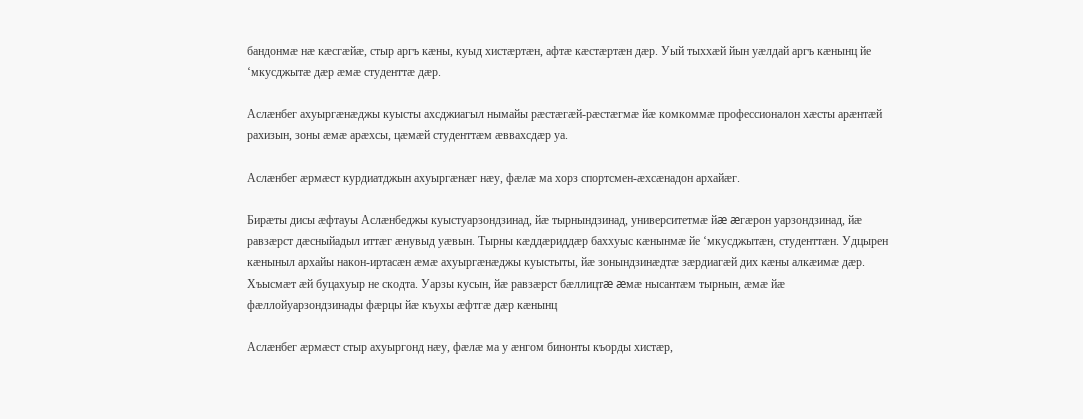бандонмæ нæ кæсгæйæ, стыр аргъ кæны, куыд хистæртæн, афтæ кæстæртæн дæр. Уый тыххæй йын уæлдай аргъ кæнынц йе ‘мкусджытæ дæр æмæ студенттæ дæр.

Аслæнбег ахуыргæнæджы куысты ахсджиагыл нымайы рæстæгæй-рæcтæгмæ йæ комкоммæ профессионалон хæсты арæнтæй рахизын, зоны æмæ арæхсы, цæмæй студенттæм æввахсдæр уа.

Аслæнбег æрмæст курдиатджын ахуыргæнæг нæу, фæлæ ма хорз спортсмен-æхсæнадон архайæг.

Бирæты дисы æфтауы Аслæнбеджы куыстуарзондзинад, йæ тырнындзинад, университетмæ йæ æгæрон уарзондзинад, йæ равзæрст дæсныйадыл иттæг æнувыд уæвын. Тырны кæддæриддæр баххуыс кæнынмæ йе ‘мкусджытæн, студенттæн. Удцырен кæныныл архайы након-иртасæн æмæ ахуыргæнæджы куыстыты, йæ зонындзинæдтæ зæрдиагæй дих кæны алкæимæ дæр. Хъысмæт æй буцахуыр не скодта. Уарзы кусын, йæ равзæрст бæллицтæ æмæ нысантæм тырнын, æмæ йæ фæллойуарзондзинады фæрцы йæ къухы æфтгæ дæр кæнынц

Аслæнбег æрмæст стыр ахуыргонд нæу, фæлæ ма у æнгом бинонты къорды хистæр,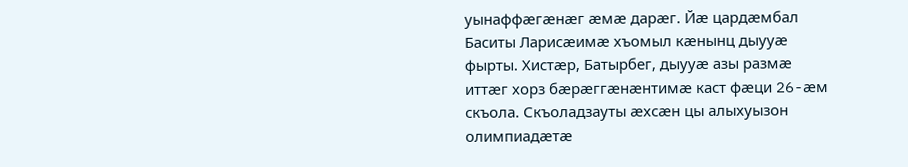уынаффæгæнæг æмæ дарæг. Йæ цардæмбал Баситы Ларисæимæ хъомыл кæнынц дыууæ фырты. Хистæр, Батырбег, дыууæ азы размæ иттæг хорз бæрæггæнæнтимæ каст фæци 26-æм скъола. Скъоладзауты æхсæн цы алыхуызон олимпиадæтæ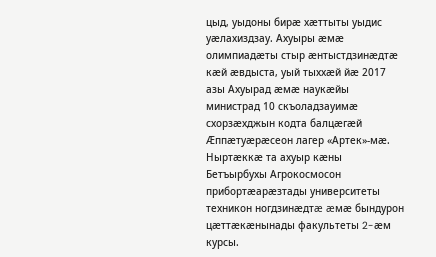цыд, уыдоны бирæ хæттыты уыдис уæлахиздзау. Ахуыры æмæ олимпиадæты стыр æнтыстдзинæдтæ кæй æвдыста, уый тыххæй йæ 2017 азы Ахуырад æмæ наукæйы министрад 10 скъоладзауимæ схорзæхджын кодта балцæгæй Æппæтуæрæсеон лагер «Артек»-мæ. Ныртæккæ та ахуыр кæны Бетъырбухы Агрокосмосон прибортæарæзтады университеты техникон ногдзинæдтæ æмæ бындурон цæттæкæнынады факультеты 2-æм курсы.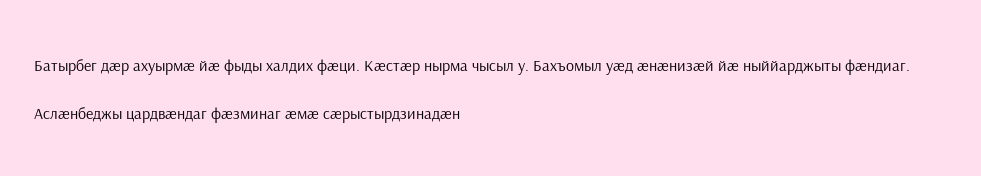Батырбег дæр ахуырмæ йæ фыды халдих фæци. Кæстæр нырма чысыл у. Бахъомыл уæд æнæнизæй йæ ныййарджыты фæндиаг.

Аслæнбеджы цардвæндаг фæзминаг æмæ сæрыстырдзинадæн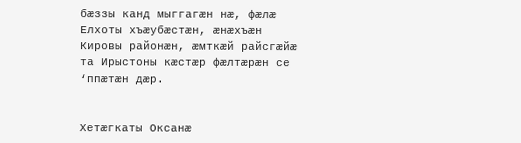бæззы канд мыггагæн нæ, фæлæ Елхоты хъæубæстæн, æнæхъæн Кировы районæн, æмткæй райсгæйæ та Ирыстоны кæстæр фæлтæрæн се ‘ппæтæн дæр.


Хетæгкаты Оксанæ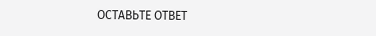ОСТАВЬТЕ ОТВЕТ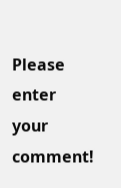Please enter your comment!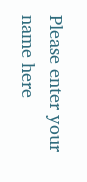Please enter your name here